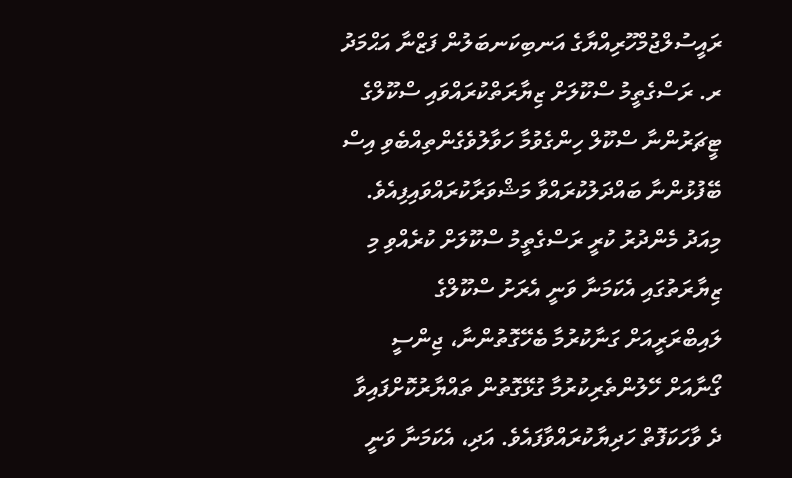ރައީސުލްޖުމްހޫރިއްޔާގެ އަނބިކަނބަލުން ފަޒްނާ އަޙްމަދު ރ. ރަސްގެތީމު ސްކޫލަށް ޒިޔާރަތްކުރައްވައި ސްކޫލްގެ ޓީޗަރުންނާ ސްކޫލް ހިންގެވުމާ ހަވާލުވެގެންތިއްބެވި އިސް ބޭފުޅުންނާ ބައްދަލުކުރައްވާ މަޝްވަރާކުރައްވައިފިއެވެ.
މިއަދު މެންދުރު ކުރީ ރަސްގެތީމު ސްކޫލަށް ކުރެއްވި މި ޒިޔާރަތުގައި އެކަމަނާ ވަނީ އެރަށު ސްކޫލްގެ ލައިބްރަރީއަށް ގަނާކުރުމާ ބެހޭގޮތުންނާ، ޖިންސީ ގޯނާއަށް ހޭލުންތެރިކުރުމާ ގުޅޭގޮތުން ތައްޔާރުކޮށްފައިވާ ދެ ވާހަކަފޮތް ހަދިޔާކުރައްވާފައެވެ. އަދި، އެކަމަނާ ވަނީ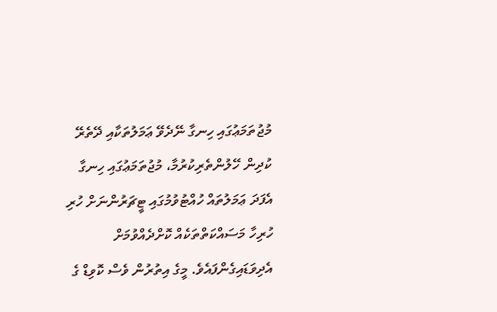މުޖުތަމަޢުގައި ހިނގާ ނޭދެވޭ ޢަމަލުތަކާއި ދޭތެރޭ ކުދިން ހޭލުންތެރިކުރުމާ، މުޖުތަމަޢުގައި ހިނގާ އެފަދަ ޢަމަލުތައް ހުއްޓުވުމުގައި ޓީޗަރުންނަށް ހުރި ހުރިހާ މަސައްކަތްތަކެއް ކޮށްދެއްވުމަށް އެދިވަޑައިގެންފައެވެ. މީގެ އިތުރުން ވެސް ކޮވިޑް ގެ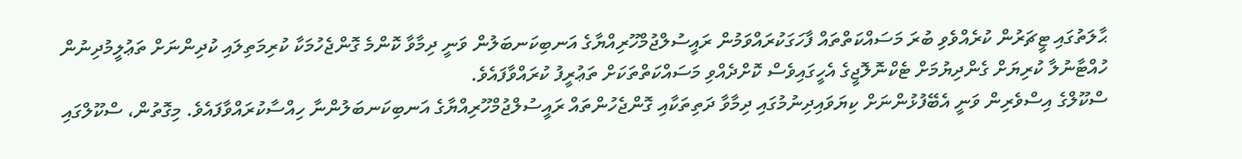ޙާލަތުގައި ޓީޗަރުން ކުރެއްވެވި ބުރަ މަސައްކަތްތައް ފާހަގަކުރައްވަމުން ރައީސުލްޖުމްހޫރިއްޔާގެ އަނބިކަނބަލުން ވަނީ ދިމާވާ ކޮންމެ ގޮންޖެހުމަކާ ކުރިމަތިލައި ކުދިންނަށް ތަޢުލީމުދިނުން ހުއްޓާނުލާ ކުރިޔަށް ގެންދިޔުމަށް ޓެކްނޮލޮޖީގެ އެހީގައިވެސް ކޮށްދެއްވި މަސައްކަތްތަކަށް ތަޢުރީފު ކުރައްވާފައެވެ.
ސްކޫލްގެ އިސްވެރިން ވަނީ އެބޭފުޅުންނަށް ކިޔަވައިދިނުމުގައި ދިމާވާ ދަތިތަކާއި ގޮންޖެހުންތައް ރައީސުލްޖުމްހޫރިއްޔާގެ އަނބިކަނބަލުންނާ ހިއްސާކުރައްވާފައެވެ. މިގޮތުން، ސްކޫލްގައި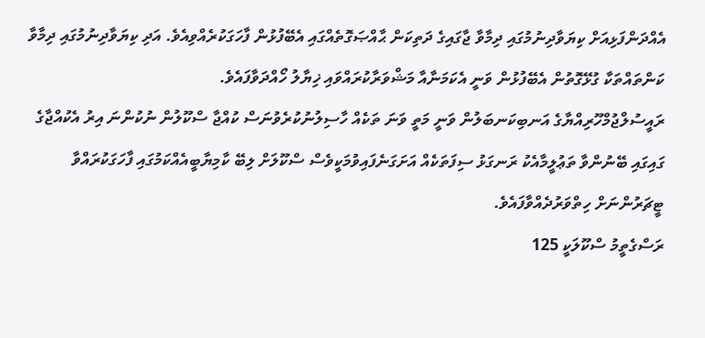އެއްދަންފަޅިއަށް ކިޔަވާދިނުމުގައި ދިމާވާ ޖާގައިގެ ދަތިކަން ޙާއްޞަގޮތެއްގައި އެބޭފުޅުން ފާހަގަކުރެއްވިއެވެ. އަދި ކިޔަވާދިނުމުގައި ދިމާވާ ކަންތައްތަކާ ގުޅޭގޮތުން އެބޭފުޅުން ވަނީ އެކަމަނާއާ މަޝްވަރާކުރައްވައި ޚިޔާލު ހޯއްދަވާފައެވެ.
ރައީސުލްޖުމްހޫރިއްޔާގެ އަނބިކަނބަލުން ވަނީ މަތީ ވަނަ ތަކެއް ހާސިލުނުކުރެވުނަސް ކުއްޖާ ސްކޫލުން ނުކުންނަ އިރު އެކުއްޖާގެ ގައިގައި ބޭނުންވާ ތަޢުލީމާއެކު ރަނގަޅު ސިފަތަކެއް އަށަގަނެފައިވުމަކީވެސް ސްކޫލަށް ލިބޭ ކާމިޔާބީއެއްކަމުގައި ފާހަގަކުރައްވާ ޓީޗަރުންނަށް ހިތްވަރުދެއްވާފައެވެ.
ރަސްގެތީމު ސްކޫލަކީ 125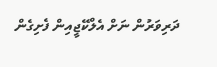ދަރިވަރުން ނަށް އެލްކޭޖީއިން ފެށިގެން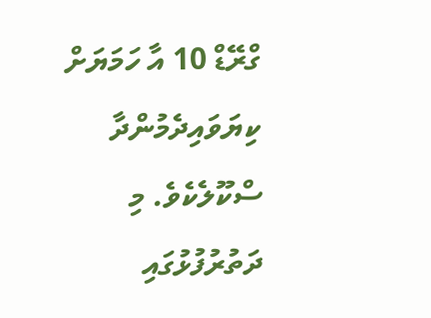ގްރޭޑް 10 އާ ހަމަޔަށް ކިޔަވައިދެމުންދާ ސްކޫލެކެވެ. މި ދަތުރުފުޅުގައި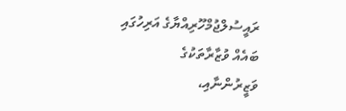ރައީސުލްޖުމްހޫރިއްޔާގެ އަރިހުގައި ބައެއް ވުޒާރާތަކުގެ ވަޒީރުންނާއި،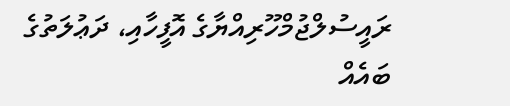ރައީސުލްޖުމްހޫރިއްޔާގެ އޮފީހާއި، ދަޢުލަތުގެ ބައެއް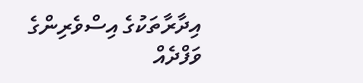އިދާރާތަކުގެ އިސްވެރިންގެ ވަފްދެއް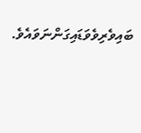ބައިވެރިވެވަޑައިގަންނަވައެވެ.